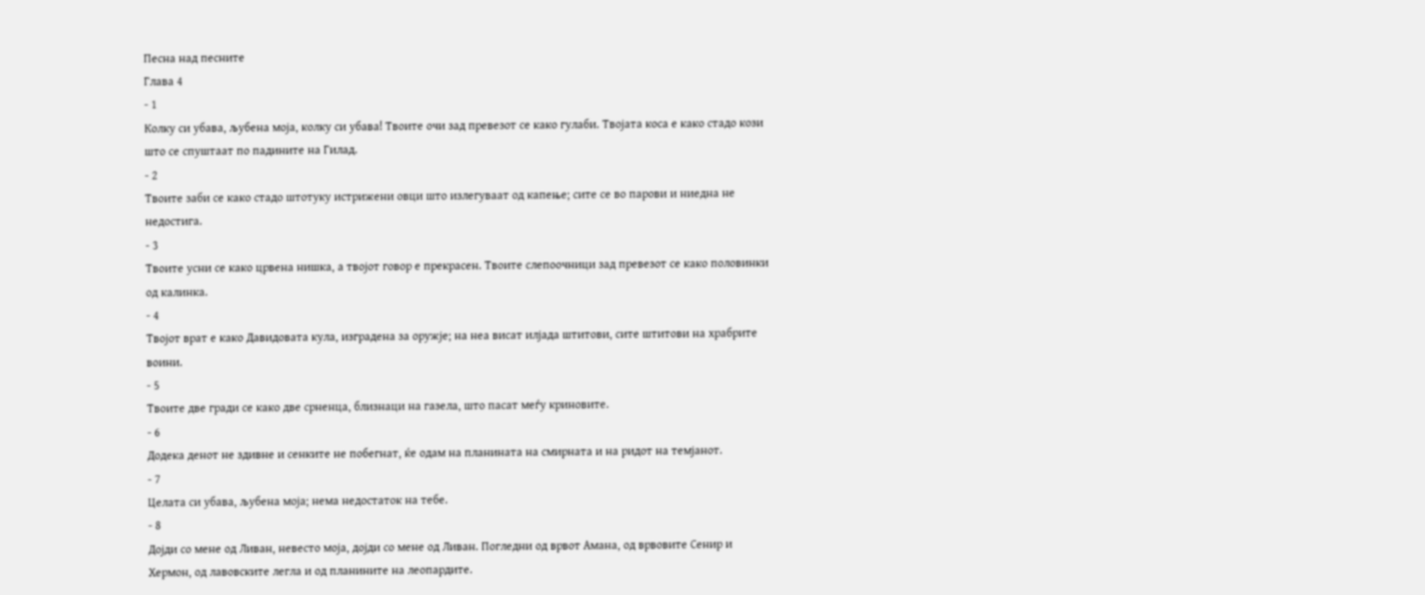Песна над песните
Глава 4
- 1
Колку си убава, љубена моја, колку си убава! Твоите очи зад превезот се како гулаби. Твојата коса е како стадо кози што се спуштаат по падините на Гилад.
- 2
Твоите заби се како стадо штотуку истрижени овци што излегуваат од капење; сите се во парови и ниедна не недостига.
- 3
Твоите усни се како црвена нишка, а твојот говор е прекрасен. Твоите слепоочници зад превезот се како половинки од калинка.
- 4
Твојот врат е како Давидовата кула, изградена за оружје; на неа висат илјада штитови, сите штитови на храбрите воини.
- 5
Твоите две гради се како две срненца, близнаци на газела, што пасат меѓу криновите.
- 6
Додека денот не здивне и сенките не побегнат, ќе одам на планината на смирната и на ридот на темјанот.
- 7
Целата си убава, љубена моја; нема недостаток на тебе.
- 8
Дојди со мене од Ливан, невесто моја, дојди со мене од Ливан. Погледни од врвот Амана, од врвовите Сенир и Хермон, од лавовските легла и од планините на леопардите.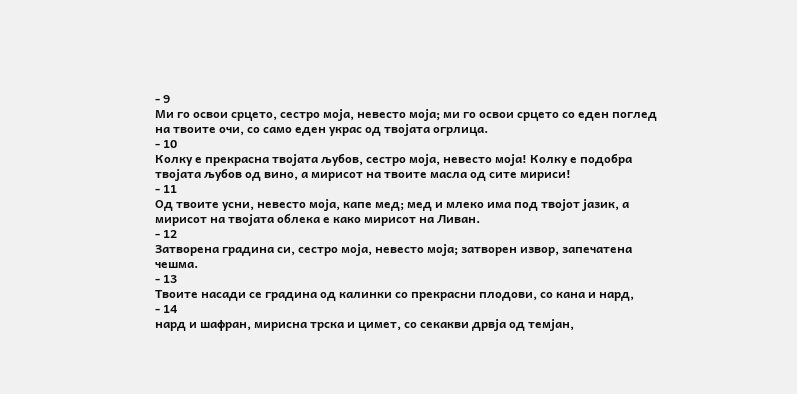- 9
Ми го освои срцето, сестро моја, невесто моја; ми го освои срцето со еден поглед на твоите очи, со само еден украс од твојата огрлица.
- 10
Колку е прекрасна твојата љубов, сестро моја, невесто моја! Колку е подобра твојата љубов од вино, а мирисот на твоите масла од сите мириси!
- 11
Од твоите усни, невесто моја, капе мед; мед и млеко има под твојот јазик, а мирисот на твојата облека е како мирисот на Ливан.
- 12
Затворена градина си, сестро моја, невесто моја; затворен извор, запечатена чешма.
- 13
Твоите насади се градина од калинки со прекрасни плодови, со кана и нард,
- 14
нард и шафран, мирисна трска и цимет, со секакви дрвја од темјан,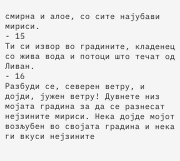смирна и алое, со сите најубави мириси.
- 15
Ти си извор во градините, кладенец со жива вода и потоци што течат од Ливан.
- 16
Разбуди се, северен ветру, и дојди, јужен ветру! Дувнете низ мојата градина за да се разнесат нејзините мириси. Нека дојде мојот возљубен во својата градина и нека ги вкуси нејзините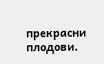прекрасни плодови.